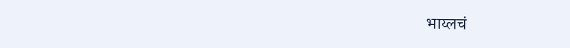भाय्लचं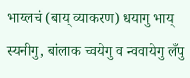भाय्लचं (बाय् व्याकरण) धयागु भाय् स्यनीगु, बांलाक च्वयेगु व न्ववायेगु लँपु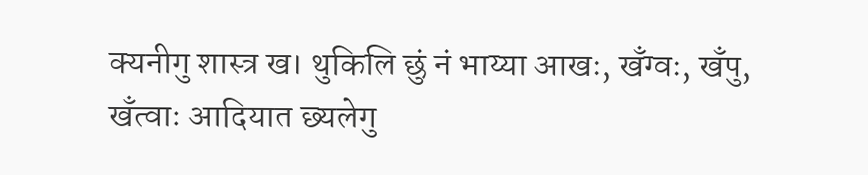क्यनीगु शास्त्र ख। थुकिलि छुं नं भाय्या आखः, खँग्वः, खँपु, खँत्वाः आदियात छ्यलेगु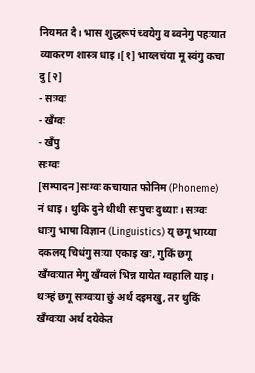नियमत दै। भास शुद्धरूपं च्वयेगु व ब्वनेगु पहःयात व्याकरण शास्त्र धाइ।[१] भाय्लचंया मू स्वंगु कचा दु [२]
- सःग्वः
- खँग्वः
- खँपु
सःग्वः
[सम्पादन]सःग्वः कचायात फोनिम (Phoneme) नं धाइ। थुकि दुने थीथी सःपुचः दुथ्याः। सःग्वः धाःगु भाषा विज्ञान (Linguistics) य् छगू भाय्या दकलय् चिधंगु सःया एकाइ खः, गुकिं छगू खँग्वःयात मेगु खँग्वलं भिन्न यायेत ग्वहालि याइ। थःम्हं छगू सःग्वःया छुं अर्थ दइमखु, तर थुकिं खँग्वःया अर्थ दयेकेत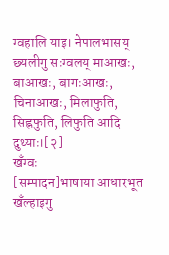ग्वहालि याइ। नेपालभासय् छ्यलीगु सःग्वलय् माआखः, बाआखः, बागःआखः, चिनाआखः, मिलाफुति, सिह्नफुति, लिफुति आदि दुथ्याः।[२]
खँग्वः
[सम्पादन]भाषाया आधारभूत खँल्हाइगु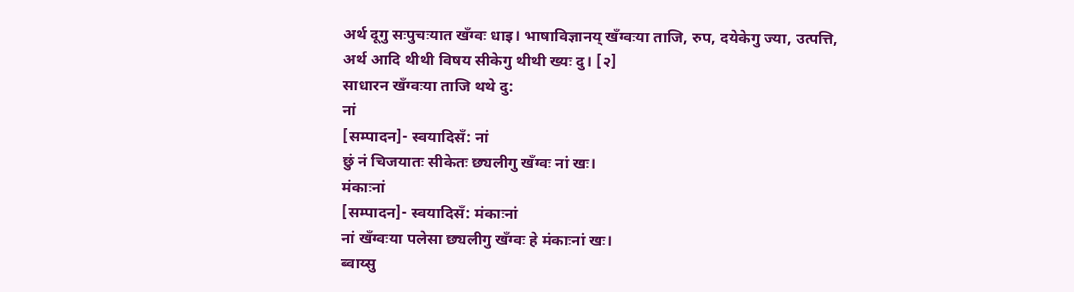अर्थ दूगु सःपुचःयात खँग्वः धाइ। भाषाविज्ञानय् खँग्वःया ताजि, रुप, दयेकेगु ज्या, उत्पत्ति, अर्थ आदि थीथी विषय सीकेगु थीथी ख्यः दु। [२]
साधारन खँग्वःया ताजि थथे दु:
नां
[सम्पादन]- स्वयादिसँ: नां
छुं नं चिजयातः सीकेतः छ्यलीगु खँग्वः नां खः।
मंकाःनां
[सम्पादन]- स्वयादिसँ: मंकाःनां
नां खँग्वःया पलेसा छ्यलीगु खँग्वः हे मंकाःनां खः।
ब्वाय्सु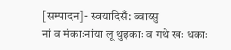[सम्पादन]- स्वयादिसँ: ब्वाय्सु
नां व मंकाःनांया लू थुइकाः व गथे खः धकाः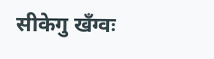सीकेगु खँग्वः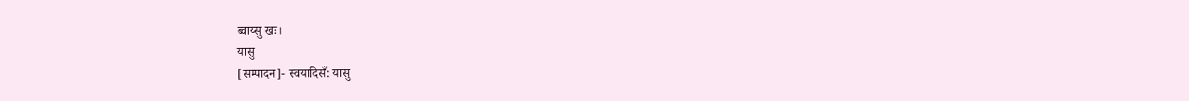ब्वाय्सु खः।
यासु
[सम्पादन]- स्वयादिसँ: यासु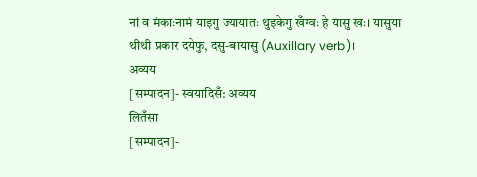नां व मंकाःनामं याइगु ज्यायातः थुइकेगु खँग्वः हे यासु खः। यासुया थीथी प्रकार दयेफु, दसु-बायासु (Auxillary verb)।
अव्यय
[सम्पादन]- स्वयादिसँ: अव्यय
लितँसा
[सम्पादन]-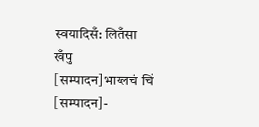स्वयादिसँ: लितँसा
खँपु
[सम्पादन]भाय्लचं चिं
[सम्पादन]-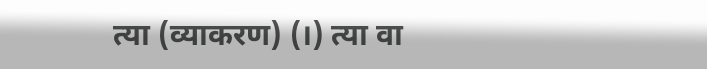त्या (व्याकरण) (।) त्या वा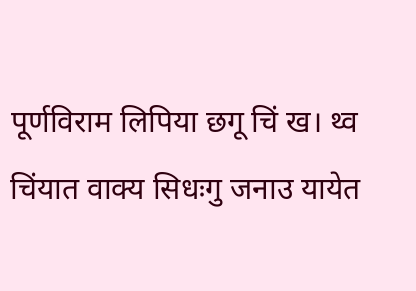पूर्णविराम लिपिया छगू चिं ख। थ्व चिंयात वाक्य सिधःगु जनाउ यायेत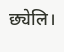छ्येलि।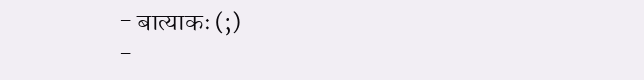- बात्याकः (;)
-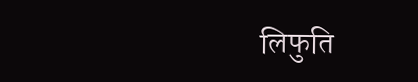लिफुति